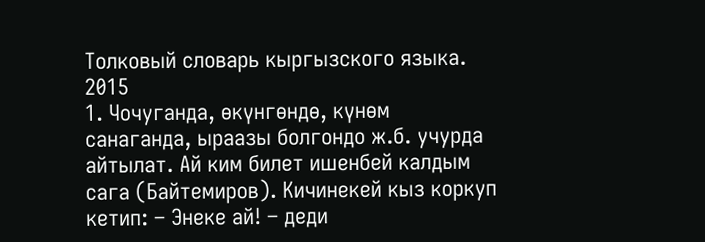Толковый словарь кыргызского языка. 2015
1. Чочуганда, өкүнгөндө, күнөм санаганда, ыраазы болгондо ж.б. учурда айтылат. Ай ким билет ишенбей калдым сага (Байтемиров). Кичинекей кыз коркуп кетип: – Энеке ай! – деди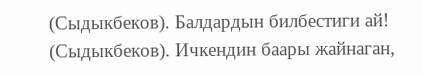(Сыдыкбеков). Балдардын билбестиги ай! (Сыдыкбеков). Ичкендин баары жайнаган,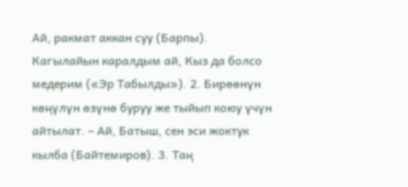Ай, ракмат аккан суу (Барпы). Кагылайын каралдым ай, Кыз да болсо медерим («Эр Табылды»). 2. Бирөөнүн көңүлүн өзүнө буруу же тыйып коюу үчүн айтылат. – Ай, Батыш, сен эси жоктук кылба (Байтемиров). 3. Таң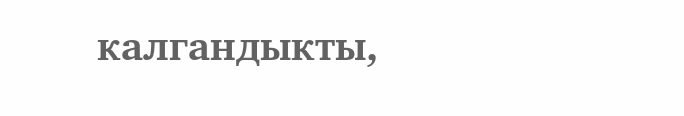калгандыкты,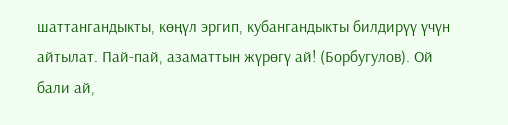шаттангандыкты, көңүл эргип, кубангандыкты билдирүү үчүн айтылат. Пай-пай, азаматтын жүрөгү ай! (Борбугулов). Ой бали ай,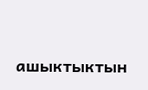ашыктыктын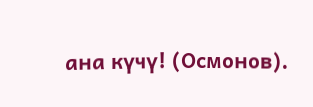ана күчү! (Осмонов).